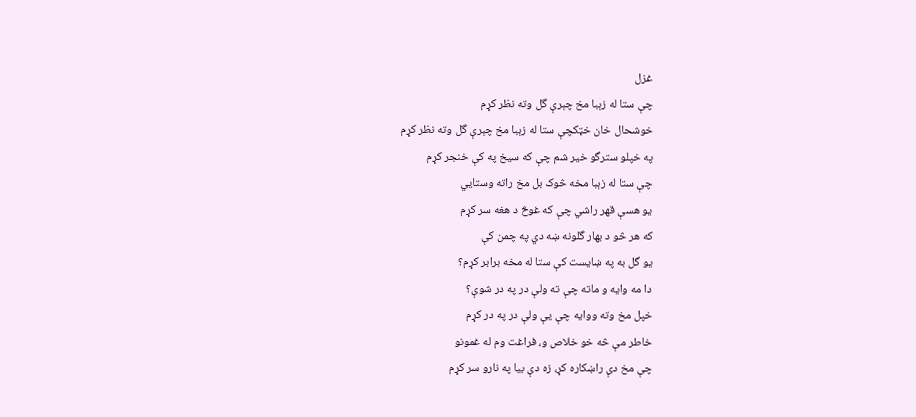غزل
چې ستا له زېبا مخ چېرې گل وته نظر کړم
خوشحال خان خټکچې ستا له زېبا مخ چېرې گل وته نظر کړم
په خپلو سترگو خير شم چې که سيخ په کې خنجر کړم
چې ستا له زېبا مخه څوک بل مخ راته وستايي
يو هسې قهر راشي چې که غوڅ د هغه سر کړم
که هر څو د بهار گلونه ښه دي په چمن کې
يو گل به په ښايست کې ستا له مخه برابر کړم؟
دا مه وايه و ماته چې ته ولې در په در شوې؟
خپل مخ وته ووايه چې يې ولې در په در کړم
خاطر مې څه خو خلاص و، فراغت وم له غمونو
چې مخ دې راښکاره کړ، زه دې بيا په نارو سر کړم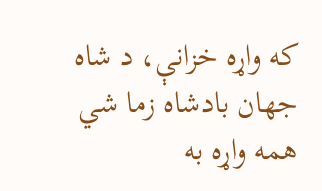که واړه خزانې، د شاه جهان بادشاه زما شي
همه واړه به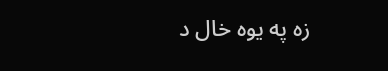زه په يوه خال د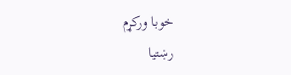خوبا ورکړم
رښتيا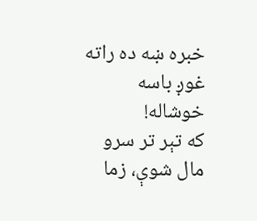خبره ښه ده راته غوږ باسه خوشاله!
که تېر تر سرو مال شوې، زما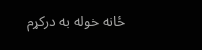ځانه خوله به درکړم